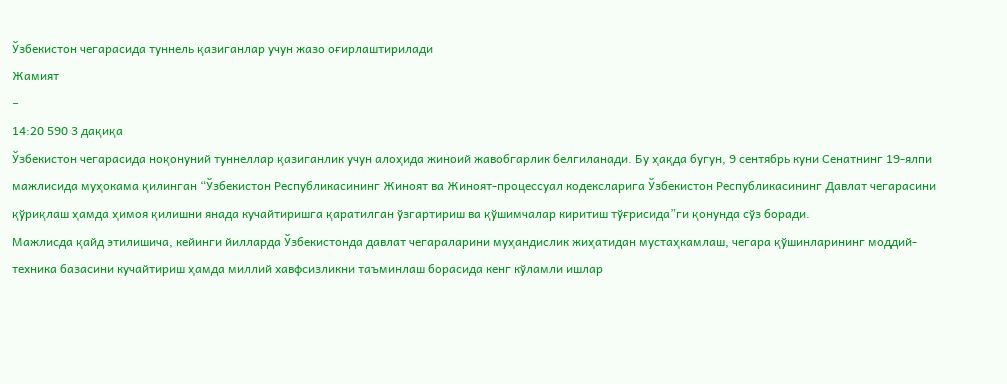Ўзбекистон чегарасида туннель қазиганлар учун жазо оғирлаштирилади
Жамият
−
14:20 590 3 дақиқа
Ўзбекистон чегарасида ноқонуний туннеллар қазиганлик учун алоҳида жиноий жавобгарлик белгиланади. Бу ҳақда бугун, 9 сентябрь куни Сенатнинг 19-ялпи мажлисида муҳокама қилинган “Ўзбекистон Республикасининг Жиноят ва Жиноят-процессуал кодексларига Ўзбекистон Республикасининг Давлат чегарасини қўриқлаш ҳамда ҳимоя қилишни янада кучайтиришга қаратилган ўзгартириш ва қўшимчалар киритиш тўғрисида”ги қонунда сўз боради.
Мажлисда қайд этилишича, кейинги йилларда Ўзбекистонда давлат чегараларини муҳандислик жиҳатидан мустаҳкамлаш, чегара қўшинларининг моддий-техника базасини кучайтириш ҳамда миллий хавфсизликни таъминлаш борасида кенг кўламли ишлар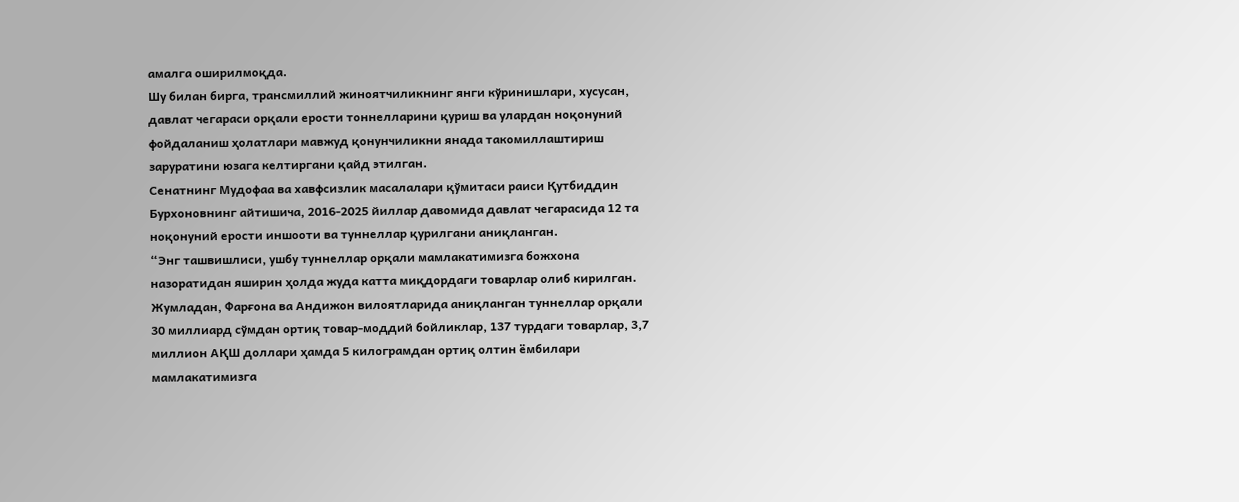амалга оширилмоқда.
Шу билан бирга, трансмиллий жиноятчиликнинг янги кўринишлари, хусусан, давлат чегараси орқали ерости тоннелларини қуриш ва улардан ноқонуний фойдаланиш ҳолатлари мавжуд қонунчиликни янада такомиллаштириш заруратини юзага келтиргани қайд этилган.
Сенатнинг Мудофаа ва хавфсизлик масалалари қўмитаси раиси Қутбиддин Бурхоновнинг айтишича, 2016-2025 йиллар давомида давлат чегарасида 12 та ноқонуний ерости иншооти ва туннеллар қурилгани аниқланган.
“Энг ташвишлиси, ушбу туннеллар орқали мамлакатимизга божхона назоратидан яширин ҳолда жуда катта миқдордаги товарлар олиб кирилган. Жумладан, Фарғона ва Андижон вилоятларида аниқланган туннеллар орқали 30 миллиард сўмдан ортиқ товар-моддий бойликлар, 137 турдаги товарлар, 3,7 миллион АҚШ доллари ҳамда 5 килограмдан ортиқ олтин ёмбилари мамлакатимизга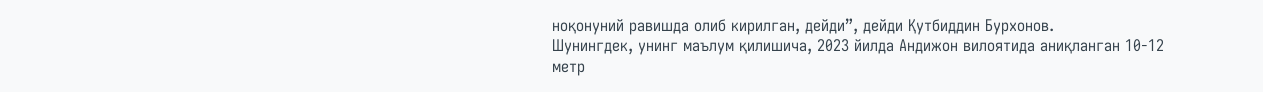ноқонуний равишда олиб кирилган, дейди”, дейди Қутбиддин Бурхонов.
Шунингдек, унинг маълум қилишича, 2023 йилда Андижон вилоятида аниқланган 10-12 метр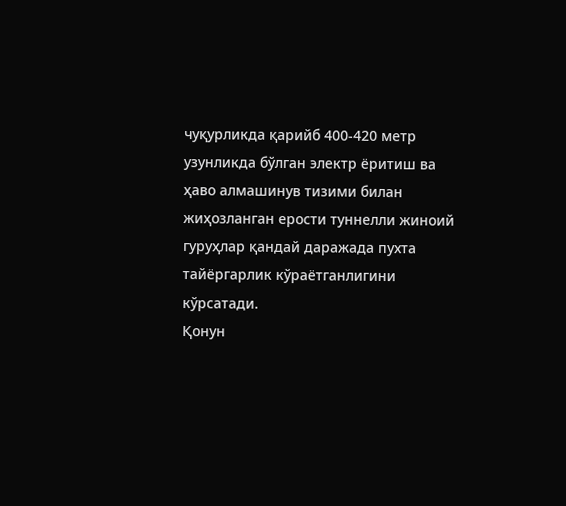чуқурликда қарийб 400-420 метр узунликда бўлган электр ёритиш ва ҳаво алмашинув тизими билан жиҳозланган ерости туннелли жиноий гуруҳлар қандай даражада пухта тайёргарлик кўраётганлигини кўрсатади.
Қонун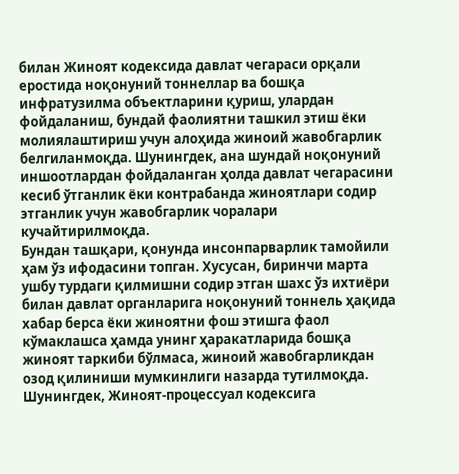билан Жиноят кодексида давлат чегараси орқали еростида ноқонуний тоннеллар ва бошқа инфратузилма объектларини қуриш, улардан фойдаланиш, бундай фаолиятни ташкил этиш ёки молиялаштириш учун алоҳида жиноий жавобгарлик белгиланмоқда. Шунингдек, ана шундай ноқонуний иншоотлардан фойдаланган ҳолда давлат чегарасини кесиб ўтганлик ёки контрабанда жиноятлари содир этганлик учун жавобгарлик чоралари кучайтирилмоқда.
Бундан ташқари, қонунда инсонпарварлик тамойили ҳам ўз ифодасини топган. Хусусан, биринчи марта ушбу турдаги қилмишни содир этган шахс ўз ихтиёри билан давлат органларига ноқонуний тоннель ҳақида хабар берса ёки жиноятни фош этишга фаол кўмаклашса ҳамда унинг ҳаракатларида бошқа жиноят таркиби бўлмаса, жиноий жавобгарликдан озод қилиниши мумкинлиги назарда тутилмоқда.
Шунингдек, Жиноят-процессуал кодексига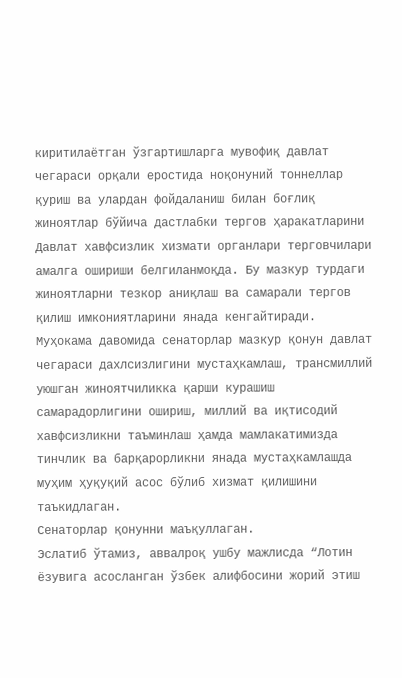киритилаётган ўзгартишларга мувофиқ давлат чегараси орқали еростида ноқонуний тоннеллар қуриш ва улардан фойдаланиш билан боғлиқ жиноятлар бўйича дастлабки тергов ҳаракатларини Давлат хавфсизлик хизмати органлари терговчилари амалга ошириши белгиланмоқда. Бу мазкур турдаги жиноятларни тезкор аниқлаш ва самарали тергов қилиш имкониятларини янада кенгайтиради.
Муҳокама давомида сенаторлар мазкур қонун давлат чегараси дахлсизлигини мустаҳкамлаш, трансмиллий уюшган жиноятчиликка қарши курашиш самарадорлигини ошириш, миллий ва иқтисодий хавфсизликни таъминлаш ҳамда мамлакатимизда тинчлик ва барқарорликни янада мустаҳкамлашда муҳим ҳуқуқий асос бўлиб хизмат қилишини таъкидлаган.
Сенаторлар қонунни маъқуллаган.
Эслатиб ўтамиз, аввалроқ ушбу мажлисда “Лотин ёзувига асосланган ўзбек алифбосини жорий этиш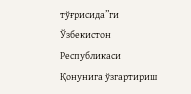тўғрисида”ги Ўзбекистон Республикаси Қонунига ўзгартириш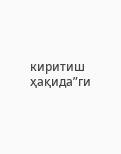киритиш ҳақида”ги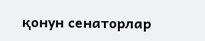қонун сенаторлар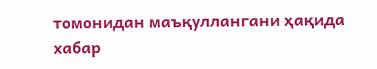томонидан маъқуллангани ҳақида хабар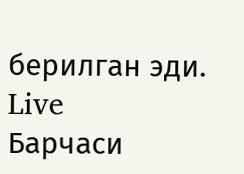берилган эди.
Live
Барчаси